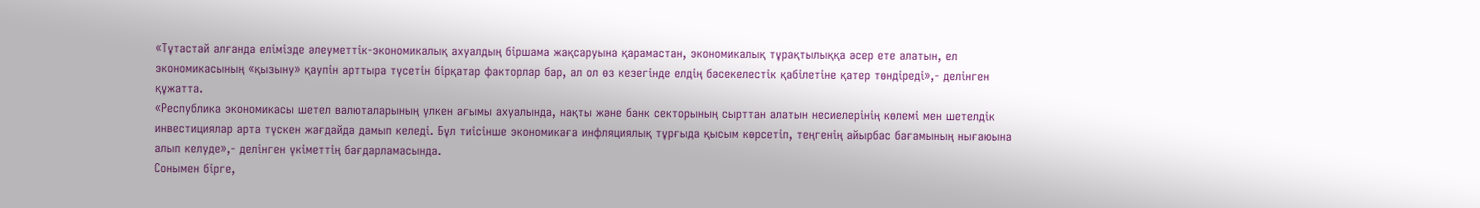«Тұтастай алғанда елімізде әлеуметтік-экономикалық ахуалдың біршама жақсаруына қарамастан, экономикалық тұрақтылыққа әсер ете алатын, ел экономикасының «қызыну» қаупін арттыра түсетін бірқатар факторлар бар, ал ол өз кезегінде елдің бәсекелестік қабілетіне қатер төндіреді»,- делінген құжатта.
«Республика экономикасы шетел валюталарының үлкен ағымы ахуалында, нақты және банк секторының сырттан алатын несиелерінің көлемі мен шетелдік инвестициялар арта түскен жағдайда дамып келеді. Бұл тиісінше экономикаға инфляциялық тұрғыда қысым көрсетіп, теңгенің айырбас бағамының нығаюына алып келуде»,- делінген үкіметтің бағдарламасында.
Сонымен бірге,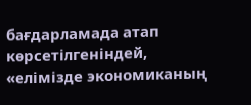бағдарламада атап көрсетілгеніндей, «елімізде экономиканың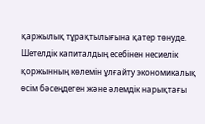қаржылық тұрақтылығына қатер төнуде. Шетелдік капиталдың есебінен несиелік қоржынның көлемін ұлғайту экономикалық өсім бәсеңдеген және әлемдік нарықтағы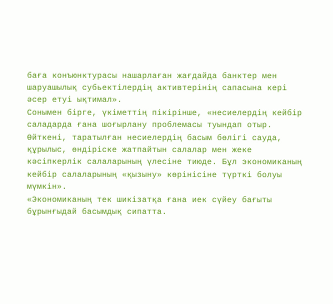баға конъюнктурасы нашарлаған жағдайда банктер мен шаруашылық субьектілердің активтерінің сапасына кері әсер етуі ықтимал».
Сонымен бірге, үкіметтің пікірінше, «несиелердің кейбір саладарда ғана шоғырлану проблемасы туындап отыр. Өйткені, таратылған несиелердің басым бөлігі сауда, құрылыс, өндіріске жатпайтын салалар мен жеке кәсіпкерлік салаларының үлесіне тиюде. Бұл экономиканың кейбір салаларының «қызыну» көрінісіне түрткі болуы мүмкін».
«Экономиканың тек шикізатқа ғана иек сүйеу бағыты бұрынғыдай басымдық сипатта.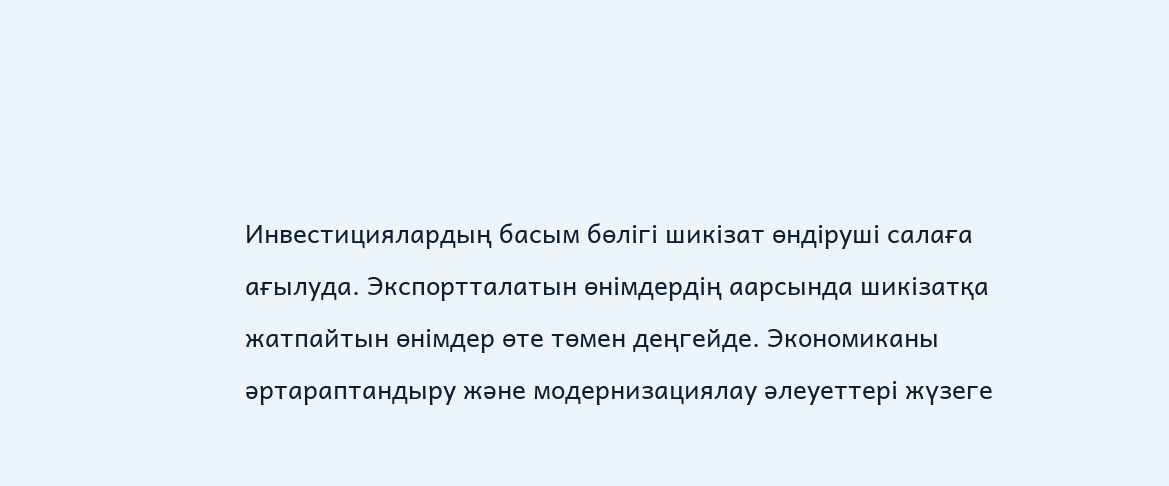Инвестициялардың басым бөлігі шикізат өндіруші салаға ағылуда. Экспортталатын өнімдердің аарсында шикізатқа жатпайтын өнімдер өте төмен деңгейде. Экономиканы әртараптандыру және модернизациялау әлеуеттері жүзеге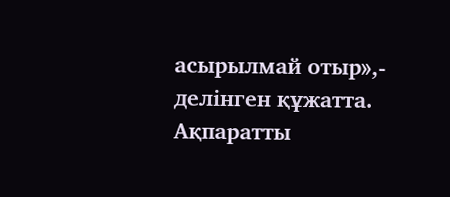асырылмай отыр»,- делінген құжатта.
Ақпаратты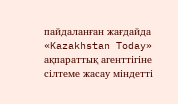пайдаланған жағдайда «Kazakhstan Today» ақпараттық агенттігіне сілтеме жасау міндетті